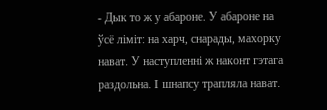- Дык то ж у абароне. У абароне на ўсё лiмiт: на харч, снарады, махорку нават. У наступленнi ж наконт гэтага раздольна. I шнапсу трапляла нават.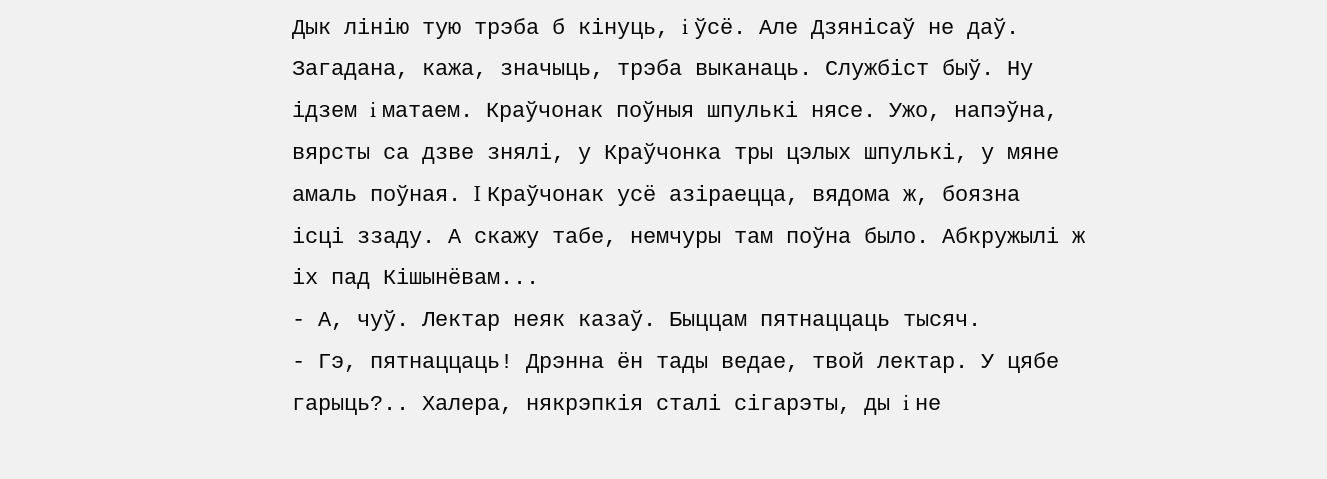Дык лiнiю тую трэба б кiнуць, i ўсё. Але Дзянiсаў не даў. Загадана, кажа, значыць, трэба выканаць. Службiст быў. Ну iдзем i матаем. Краўчонак поўныя шпулькi нясе. Ужо, напэўна, вярсты са дзве знялi, у Краўчонка тры цэлых шпулькi, у мяне амаль поўная. I Краўчонак усё азiраецца, вядома ж, боязна iсцi ззаду. А скажу табе, немчуры там поўна было. Абкружылi ж iх пад Кiшынёвам...
- А, чуў. Лектар неяк казаў. Быццам пятнаццаць тысяч.
- Гэ, пятнаццаць! Дрэнна ён тады ведае, твой лектар. У цябе гарыць?.. Халера, някрэпкiя сталi сiгарэты, ды i не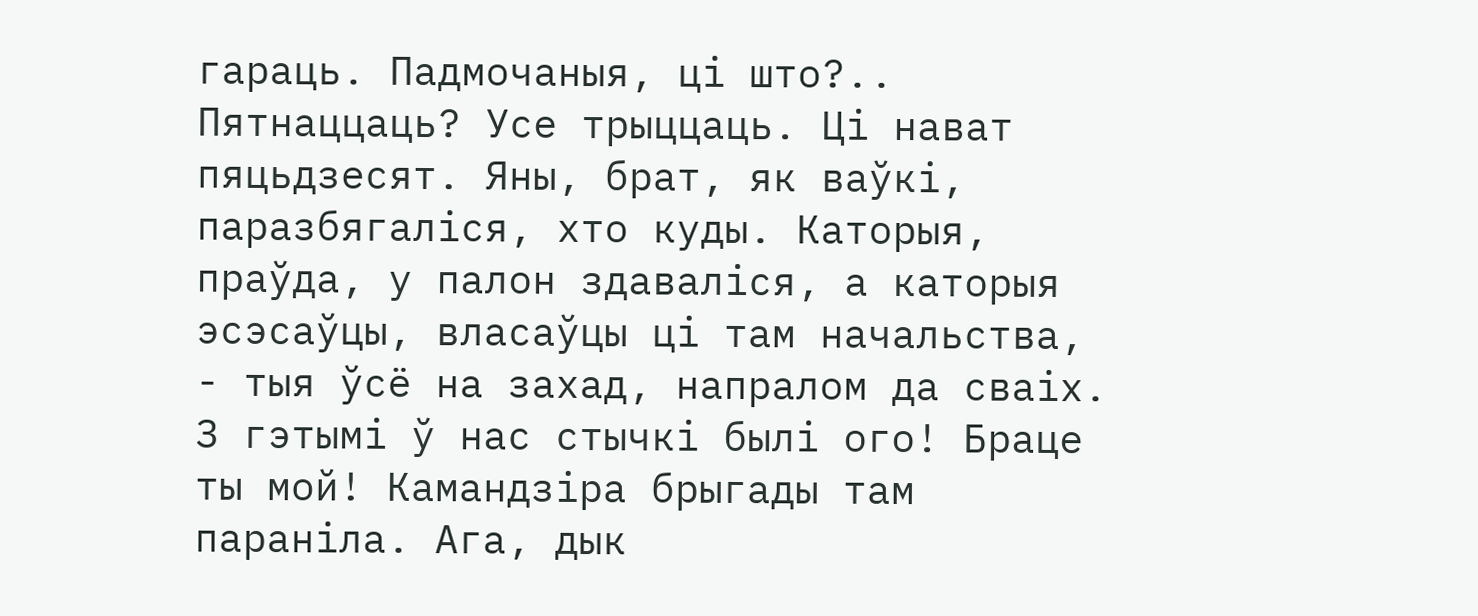гараць. Падмочаныя, цi што?.. Пятнаццаць? Усе трыццаць. Цi нават пяцьдзесят. Яны, брат, як ваўкi, паразбягалiся, хто куды. Каторыя, праўда, у палон здавалiся, а каторыя эсэсаўцы, власаўцы цi там начальства, - тыя ўсё на захад, напралом да сваiх. З гэтымi ў нас стычкi былi ого! Браце ты мой! Камандзiра брыгады там паранiла. Ага, дык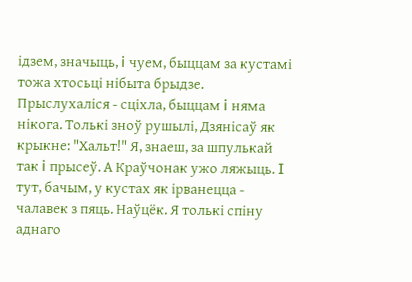iдзем, значыць, i чуем, быццам за кустамi тожа хтосьцi нiбыта брыдзе. Прыслухалiся - сцiхла, быццам i няма нiкога. Толькi зноў рушылi, Дзянiсаў як крыкне: "Хальт!" Я, знаеш, за шпулькай так i прысеў. А Краўчонак ужо ляжыць. I тут, бачым, у кустах як iрванецца - чалавек з пяць. Наўцёк. Я толькi спiну аднаго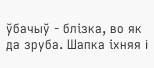ўбачыў - блiзка, во як да зруба. Шапка iхняя i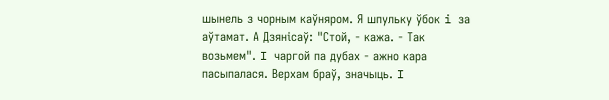шынель з чорным каўняром. Я шпульку ўбок i за аўтамат. А Дзянiсаў: "Стой, - кажа. - Так возьмем". I чаргой па дубах - ажно кара пасыпалася. Верхам браў, значыць. I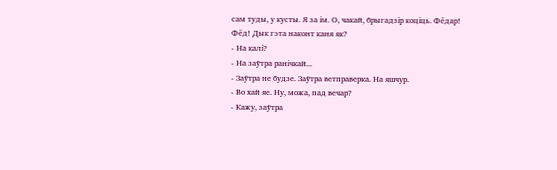сам туды, у кусты. Я за iм. О, чакай, брыгадзiр коцiць. Фёдар! Фёд! Дык гэта наконт каня як?
- На калi?
- На заўтра ранiчкай...
- Заўтра не будзе. Заўтра ветправерка. На яшчур.
- Во хай яе. Ну, можа, пад вечар?
- Кажу, заўтра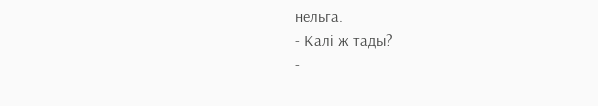нельга.
- Калi ж тады?
-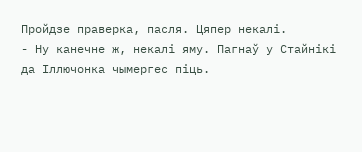Пройдзе праверка, пасля. Цяпер некалi.
- Ну канечне ж, некалi яму. Пагнаў у Стайнiкi да Iллючонка чымергес пiць.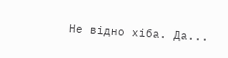Не вiдно хiба. Да...